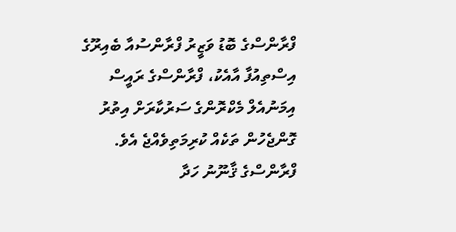ފްރާންސްގެ ބޮޑު ވަޒީރު ފްރާންސުއާ ބެއިރޫގެ އިސްތިއުފާ އާއެކު، ފްރާންސްގެ ރައީސް އިމަނުއެލް މެކްރޮންގެ ސަރުކާރަށް އިތުރު ގޮންޖެހުން ތަކެއް ކުރިމަތިވެއްޖެ އެވެ.
ފްރާންސްގެ ޤާނޫނު ހަދާ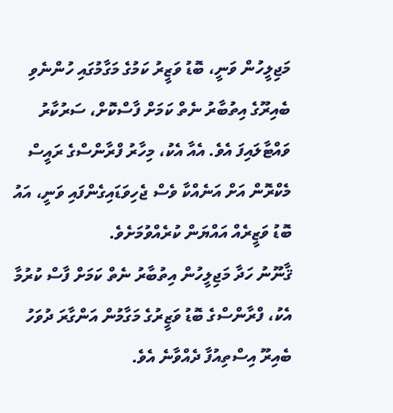މަޖިލީހުން ވަނީ، ބޮޑު ވަޒީރު ކަމުގެ މަގާމުގައި ހުންނެވި ބެއިރޫގެ އިތުބާރު ނެތް ކަމަށް ފާސްކޮށް، ސަރުކާރު ވައްޓާލައިފަ އެވެ. އެއާ އެކު، މިހާރު ފްރާންސްގެ ރައީސް މެކްރޮން އަށް އަނެއްކާ ވެސް ޖެހިވަޑައިގެންފައި ވަނީ، އައު ބޮޑު ވަޒީރެއް އައްޔަން ކުރެއްވުމަށެވެ.
ޤާނޫނު ހަދާ މަޖިލީހުން އިތުބާރު ނެތް ކަމަށް ފާސް ކުރުމާ އެކު، ފްރާންސްގެ ބޮޑު ވަޒީރުގެ މަގާމުން އަންގާރަ ދުވަހު ބެއިރޫ އިސްތިއުފާ ދެއްވާނެ އެވެ.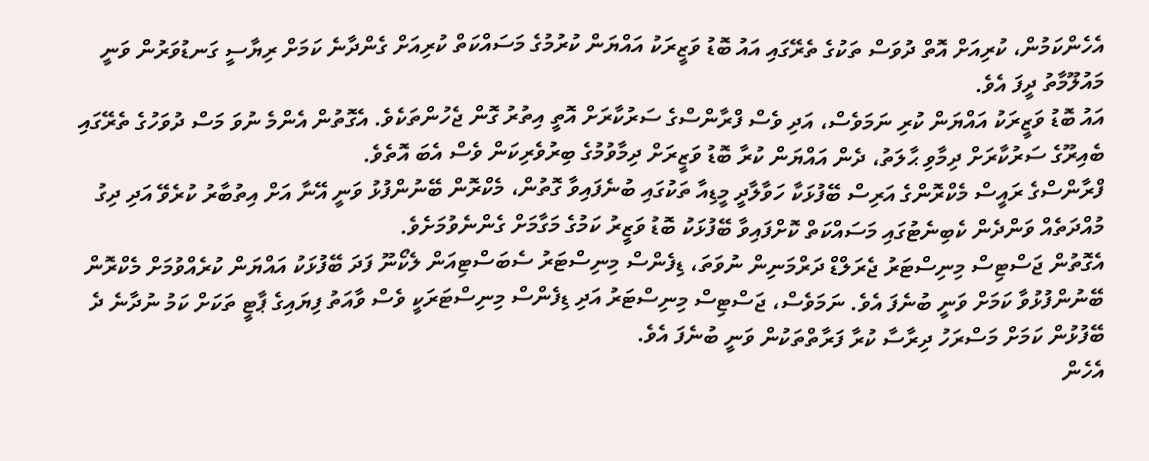އެހެންކަމުން، ކުރިއަށް އޮތް ދުވަސް ތަކުގެ ތެރޭގައި އައު ބޮޑު ވަޒީރަކު އައްޔަން ކުރުމުގެ މަސައްކަތް ކުރިއަށް ގެންދާނެ ކަމަށް ރިޔާސީ ގަނޑުވަރުން ވަނީ މައުލޫމާތު ދީފަ އެވެ.
އައު ބޮޑު ވަޒީރަކު އައްޔަން ކުރި ނަމަވެސް، އަދި ވެސް ފްރާންސްގެ ސަރުކާރަށް އޮތީ އިތުރު ގޮން ޖެހުންތަކެވެ. އެގޮތުން އެންމެ ނުވަ މަސް ދުވަހުގެ ތެރޭގައި ބެއިރޫގެ ސަރުކާރަށް ދިމާވި ޙާލަތު، ދެން އައްޔަން ކުރާ ބޮޑު ވަޒީރަށް ދިމާވުމުގެ ބިރުވެރިކަން ވެސް އެބަ އޮތެވެ.
ފްރާންސްގެ ރައީސް މެކްރޮންގެ އަރިސް ބޭފުޅަކާ ހަވާލާދީ މީޑިއާ ތަކުގައި ބުނެފައިވާ ގޮތުން، މެކްރޮން ބޭނުންފުޅު ވަނީ އޭނާ އަށް އިތުބާރު ކުރެވޭ އަދި ދިގު މުއްދަތެއް ވަންދެން ކެބިނެޓުގައި މަސައްކަތް ކޮށްފައިވާ ބޭފުޅަކު ބޮޑު ވަޒީރު ކަމުގެ މަގާމަށް ގެންނެވުމަށެވެ.
އެގޮތުން ޖަސްޓިސް މިނިސްޓަރު ޖެރަލްޑް ދަރްމަނިން ނުވަތަ، ޑިފެންސް މިނިސްޓަރު ސެބަސްޓިއަން ލެކޯނޫ ފަދަ ބޭފުޅަކު އައްޔަން ކުރެއްވުމަށް މެކްރޮން ބޭނުންފުޅުވާ ކަމަށް ވަނީ ބުނެފަ އެވެ. ނަމަވެސް، ޖަސްޓިސް މިނިސްޓަރު އަދި ޑިފެންސް މިނިސްޓަރަކީ ވެސް ވާއަތު ފިޔައިގެ ޕާޓީ ތަކަށް ކަމު ނުދާނެ ދެ ބޭފުޅުން ކަމަށް މަސްރަހު ދިރާސާ ކުރާ ފަރާތްތަކުން ވަނީ ބުނެފަ އެވެ.
އެހެން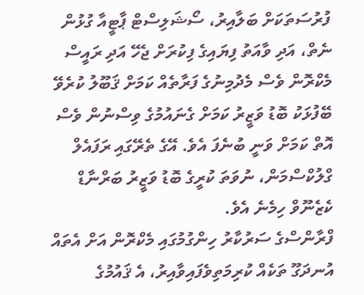ފުރުސަތަކަށް ބަލާއިރު، ސޯޝަލިސްޓް ޕާޓީއާ ގުޅުން ނެތް، އަދި ވާއަތު ފިޔައިގެ ފިކުރަށް ޖެހޭ އަދި ރައީސް މެކްރޮން ވެސް މެދުމިނުގެ ފަރާތެއް ކަމަށް ޤަބޫލު ކުރެވޭ ބޭފުޅަކު ބޮޑު ވަޒީރު ކަމަށް ގެނައުމުގެ ވިސްނުން ވެސް އޮތް ކަމަށް ވަނީ ބުނެފަ އެވެ. އޭގެ ތެރޭގައި ރަފައެލް ގްލުކްސްމަން، ނުވަތަ ކުރީގެ ބޮޑު ވަޒީރު ބަރްނާޑް ކެޒެނޫވް ހިމެނެ އެވެ.
ފްރާންސްގެ ސަރުކާރު ހިންގުމުގައި މެކްރޮން އަށް އެތައް އުނދަގޫ ތަކެއް ކުރިމަތިވެފައިވާއިރު، އެ ޤައުމުގެ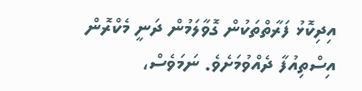އިދިކޮޅު ފަރާތްތަކުން ގޮވާލަމުން ދަނީ މެކްރޮން އިސްތިއުފާ ދެއްވުމަށެވެ. ނަމަވެސް،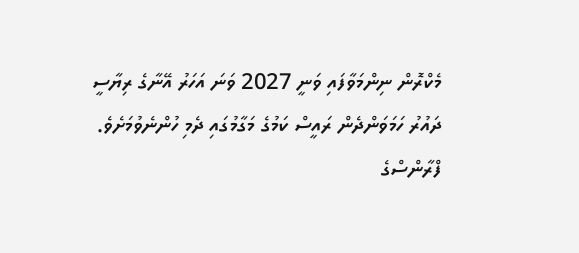މެކްރޮން ނިންމަވާފައި ވަނީ 2027 ވަނަ އަހަރު އޭނާގެ ރިޔާސީ ދައުރު ހަމަވަންދެން ރައީސް ކަމުގެ މަގާމުގައި ދެމި ހުންނެވުމަށެވެ.
ފްރާންސްގެ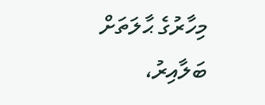މިހާރުގެ ޙާލަތަށް ބަލާއިރު،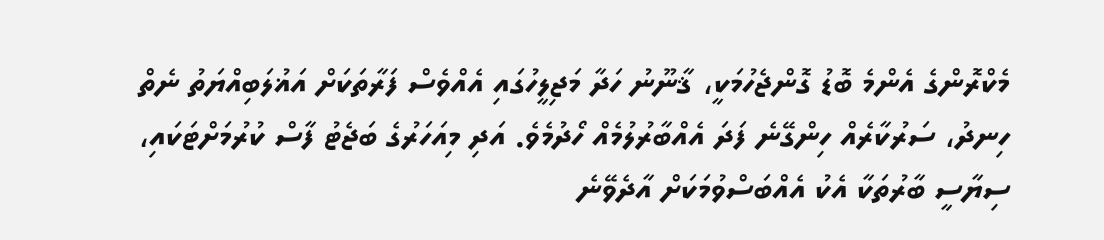މެކްރޮންގެ އެންމެ ބޮޑު ގޮންޖެހުމަކީ، ޤާނޫނު ހަދާ މަޖިލީހުގައި އެއްވެސް ފަރާތަކަށް އަޣުލަބިއްޔަތު ނެތް ހިނދު، ސަރުކާރެއް ހިންގޭނެ ފަދަ އެއްބާރުލުމެއް ހޯދުމެވެ. އަދި މިއަހަރުގެ ބަޖެޓު ފާސް ކުރުމަށްޓަކައި، ސިޔާސީ ބާރުތަކާ އެކު އެއްބަސްވުމަކަށް އާދެވޭނެ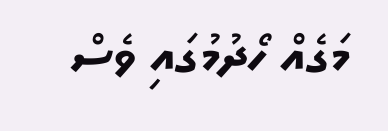މަގެއް ހޯދުމުގައި ވެސް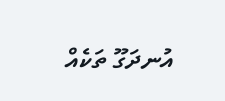އުނދަގޫ ތަކެއް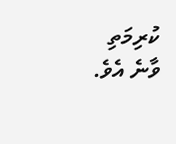ކުރިމަތި ވާނެ އެވެ.